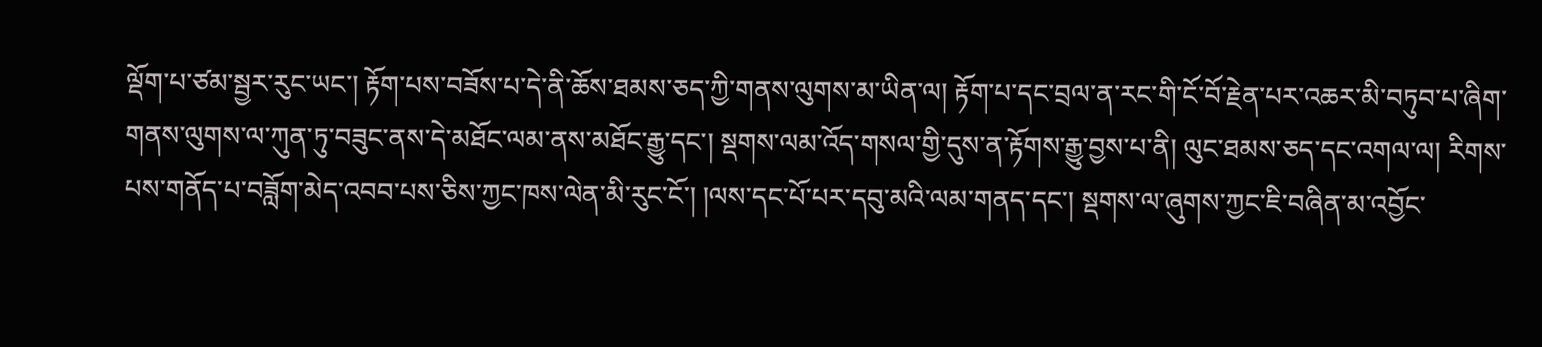ལྡོག་པ་ཙམ་སྦྱར་རུང་ཡང་། རྟོག་པས་བཟོས་པ་དེ་ནི་ཆོས་ཐམས་ཅད་ཀྱི་གནས་ལུགས་མ་ཡིན་ལ། རྟོག་པ་དང་བྲལ་ན་རང་གི་ངོ་བོ་རྗེན་པར་འཆར་མི་བཏུབ་པ་ཞིག་གནས་ལུགས་ལ་ཀུན་ཏུ་བཟུང་ནས་དེ་མཐོང་ལམ་ནས་མཐོང་རྒྱུ་དང་། སྡགས་ལམ་འོད་གསལ་གྱི་དུས་ན་རྟོགས་རྒྱུ་བྱས་པ་ནི། ལུང་ཐམས་ཅད་དང་འགལ་ལ། རིགས་པས་གནོད་པ་བཟློག་མེད་འབབ་པས་ཅིས་ཀྱང་ཁས་ལེན་མི་རུང་ངོ་། །ལས་དང་པོ་པར་དབུ་མའི་ལམ་གནད་དང་། སྡགས་ལ་ཞུགས་ཀྱང་ཇི་བཞིན་མ་འབྱོང་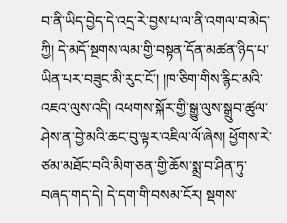བ་ནི་ཡིད་བྱེད་དེ་འདྲ་རེ་བྱས་པ་ལ་ནི་འགལ་བ་མེད་ཀྱི། དེ་མདོ་སྔགས་ལམ་གྱི་བསྟན་དོན་མཚན་ཉིད་པ་ཡིན་པར་བཟུང་མི་རུང་ངོ་། །ཁ་ཅིག་གིས་རྙིང་མའི་འཇའ་ལུས་འདི། འཕགས་སྐོར་གྱི་སྒྱུ་ལུས་སྒྲུབ་ཚུལ་ཤེས་ན་བྱེ་མའི་ཆང་བུ་ལྟར་འཇིལ་ལོ་ཞེས། ཕྱོགས་རེ་ཙམ་མཐོང་བའི་མིག་ཅན་གྱི་ཆོས་སྨྲ་བ་ཤིན་ཏུ་བཞད་གད་དེ། དེ་དག་གི་བསམ་ངོར། སྡགས་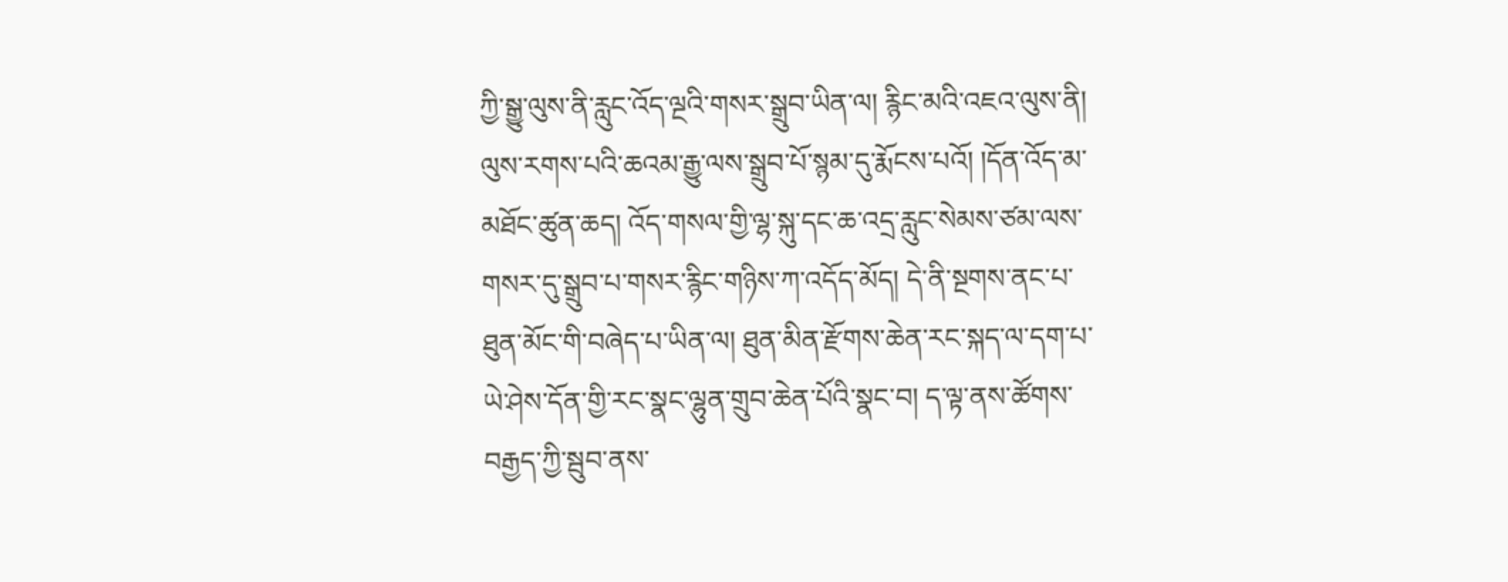ཀྱི་སྒྱུ་ལུས་ནི་རླུང་འོད་ལྔའི་གསར་སྒྲུབ་ཡིན་ལ། རྙིང་མའི་འཇའ་ལུས་ནི། ལུས་རགས་པའི་ཆའམ་རྒྱུ་ལས་སྒྲུབ་པོ་སྙམ་དུ་རྨོངས་པའོ། །དོན་འོད་མ་མཐོང་ཚུན་ཆད། འོད་གསལ་གྱི་ལྷ་སྐུ་དང་ཆ་འདྲ་རླུང་སེམས་ཙམ་ལས་གསར་དུ་སྒྲུབ་པ་གསར་རྙིང་གཉིས་ཀ་འདོད་མོད། དེ་ནི་སྔགས་ནང་པ་ཐུན་མོང་གི་བཞེད་པ་ཡིན་ལ། ཐུན་མིན་རྫོགས་ཆེན་རང་སྐད་ལ་དག་པ་ཡེ་ཤེས་དོན་གྱི་རང་སྣང་ལྷུན་གྲུབ་ཆེན་པོའི་སྣང་བ། ད་ལྟ་ནས་ཚོགས་བརྒྱད་ཀྱི་སྦུབ་ནས་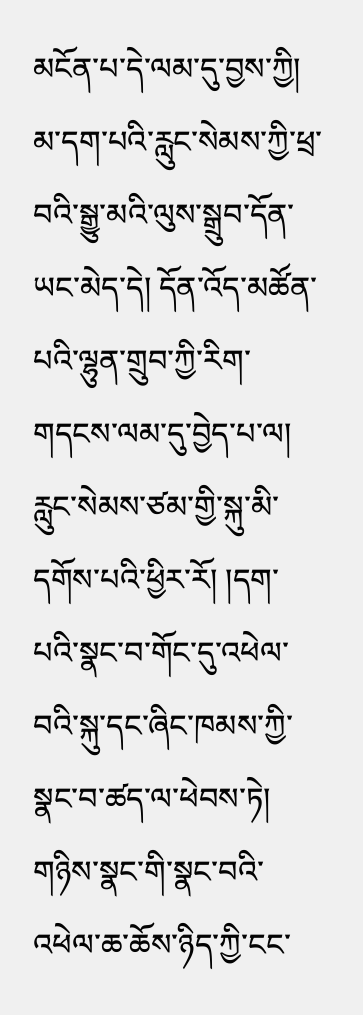མངོན་པ་དེ་ལམ་དུ་བྱས་ཀྱི། མ་དག་པའི་རླུང་སེམས་ཀྱི་ཕྲ་བའི་སྒྱུ་མའི་ལུས་སྒྲུབ་དོན་ཡང་མེད་དེ། དོན་འོད་མཚོན་པའི་ལྷུན་གྲུབ་ཀྱི་རིག་གདངས་ལམ་དུ་བྱེད་པ་ལ། རླུང་སེམས་ཙམ་གྱི་སྐུ་མི་དགོས་པའི་ཕྱིར་རོ། །དག་པའི་སྣང་བ་གོང་དུ་འཕེལ་བའི་སྐུ་དང་ཞིང་ཁམས་ཀྱི་སྣང་བ་ཚད་ལ་ཕེབས་ཏེ། གཉིས་སྣང་གི་སྣང་བའི་འཕེལ་ཆ་ཆོས་ཉིད་ཀྱི་ངང་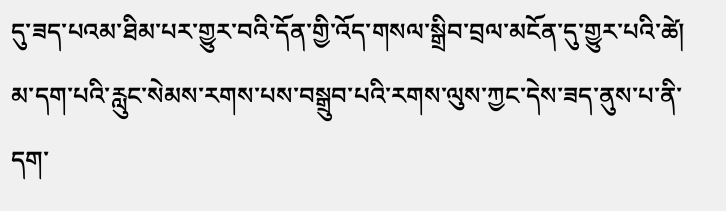དུ་ཟད་པའམ་ཐིམ་པར་གྱུར་བའི་དོན་གྱི་འོད་གསལ་སྒྲིབ་བྲལ་མངོན་དུ་གྱུར་པའི་ཚེ། མ་དག་པའི་རླུང་སེམས་རགས་པས་བསྒྲུབ་པའི་རགས་ལུས་ཀྱང་དེས་ཟད་ནུས་པ་ནི་དག་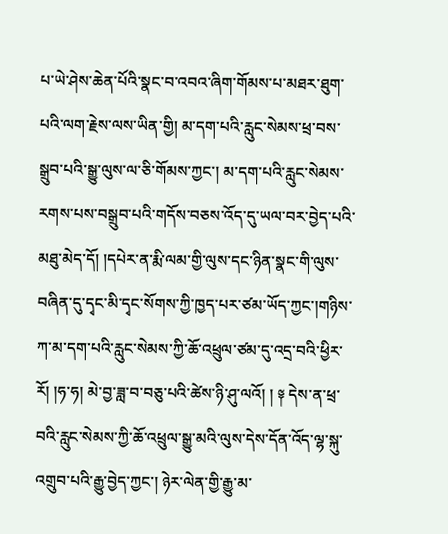པ་ཡེ་ཤེས་ཆེན་པོའི་སྣང་བ་འབའ་ཞིག་གོམས་པ་མཐར་ཐུག་པའི་ལག་རྗེས་ལས་ཡིན་གྱི། མ་དག་པའི་རླུང་སེམས་ཕྲ་བས་སྒྲུབ་པའི་སྒྱུ་ལུས་ལ་ཅི་གོམས་ཀྱང་། མ་དག་པའི་རླུང་སེམས་རགས་པས་བསྒྲུབ་པའི་གདོས་བཅས་འོད་དུ་ཡལ་བར་བྱེད་པའི་མཐུ་མེད་དོ། །དཔེར་ན་རྨི་ལམ་གྱི་ལུས་དང་ཉིན་སྣང་གི་ལུས་བཞིན་དུ་དྭང་མི་དྭང་སོགས་ཀྱི་ཁྱད་པར་ཙམ་ཡོད་ཀྱང་།གཉིས་ཀ་མ་དག་པའི་རླུང་སེམས་ཀྱི་ཆོ་འཕྲུལ་ཙམ་དུ་འདྲ་བའི་ཕྱིར་རོ། །ཧ་ཧ། མེ་བྱ་ཟླ་བ་བཅུ་པའི་ཚེས་ཉི་ཤུ་ལའོ། ། ༈ དེས་ན་ཕྲ་བའི་རླུང་སེམས་ཀྱི་ཆོ་འཕྲུལ་སྒྱུ་མའི་ལུས་དེས་དོན་འོད་ལྷ་སྐུ་འགྲུབ་པའི་རྒྱུ་བྱེད་ཀྱང་། ཉེར་ལེན་གྱི་རྒྱུ་མ་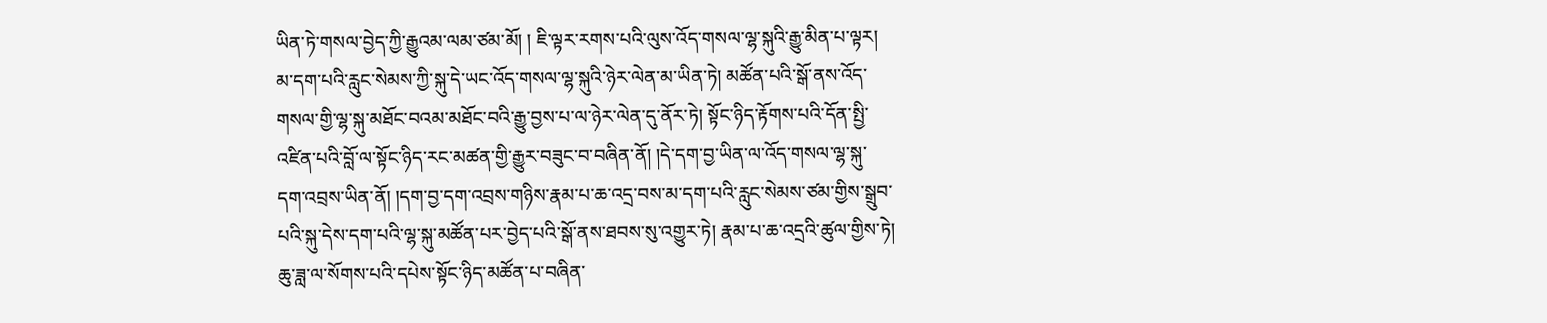ཡིན་ཏེ་གསལ་བྱེད་ཀྱི་རྒྱུའམ་ལམ་ཙམ་མོ། ། ཇི་ལྟར་རགས་པའི་ལུས་འོད་གསལ་ལྷ་སྐུའི་རྒྱུ་མིན་པ་ལྟར། མ་དག་པའི་རླུང་སེམས་ཀྱི་སྐུ་དེ་ཡང་འོད་གསལ་ལྷ་སྐུའི་ཉེར་ལེན་མ་ཡིན་ཏེ། མཚོན་པའི་སྒོ་ནས་འོད་གསལ་གྱི་ལྷ་སྐུ་མཐོང་བའམ་མཐོང་བའི་རྒྱུ་བྱས་པ་ལ་ཉེར་ལེན་དུ་ནོར་ཏེ། སྟོང་ཉིད་རྟོགས་པའི་དོན་སྤྱི་འཛིན་པའི་བློ་ལ་སྟོང་ཉིད་རང་མཚན་གྱི་རྒྱུར་བཟུང་བ་བཞིན་ནོ། །དེ་དག་བྱ་ཡིན་ལ་འོད་གསལ་ལྷ་སྐུ་དག་འབྲས་ཡིན་ནོ། །དག་བྱ་དག་འབྲས་གཉིས་རྣམ་པ་ཆ་འདྲ་བས་མ་དག་པའི་རླུང་སེམས་ཙམ་གྱིས་སྒྲུབ་པའི་སྐུ་དེས་དག་པའི་ལྷ་སྐུ་མཚོན་པར་བྱེད་པའི་སྒོ་ནས་ཐབས་སུ་འགྱུར་ཏེ། རྣམ་པ་ཆ་འདྲའི་ཚུལ་གྱིས་ཏེ། ཆུ་ཟླ་ལ་སོགས་པའི་དཔེས་སྟོང་ཉིད་མཚོན་པ་བཞིན་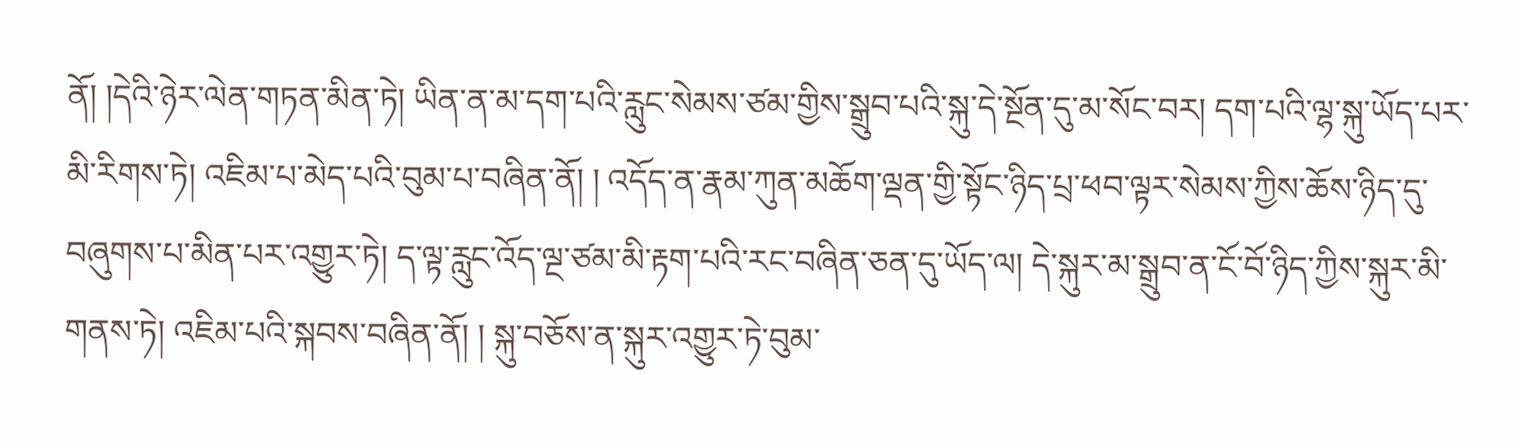ནོ། །དེའི་ཉེར་ལེན་གཏན་མིན་ཏེ། ཡིན་ན་མ་དག་པའི་རླུང་སེམས་ཙམ་གྱིས་སྒྲུབ་པའི་སྐུ་དེ་སྔོན་དུ་མ་སོང་བར། དག་པའི་ལྷ་སྐུ་ཡོད་པར་མི་རིགས་ཏེ། འཇིམ་པ་མེད་པའི་བུམ་པ་བཞིན་ནོ། ། འདོད་ན་རྣམ་ཀུན་མཆོག་ལྡན་གྱི་སྟོང་ཉིད་པྲ་ཕབ་ལྟར་སེམས་ཀྱིས་ཆོས་ཉིད་དུ་བཞུགས་པ་མིན་པར་འགྱུར་ཏེ། ད་ལྟ་རླུང་འོད་ལྔ་ཙམ་མི་རྟག་པའི་རང་བཞིན་ཅན་དུ་ཡོད་ལ། དེ་སྐུར་མ་སྒྲུབ་ན་ངོ་བོ་ཉིད་ཀྱིས་སྐུར་མི་གནས་ཏེ། འཇིམ་པའི་སྐབས་བཞིན་ནོ། ། སྐུ་བཅོས་ན་སྐུར་འགྱུར་ཏེ་བུམ་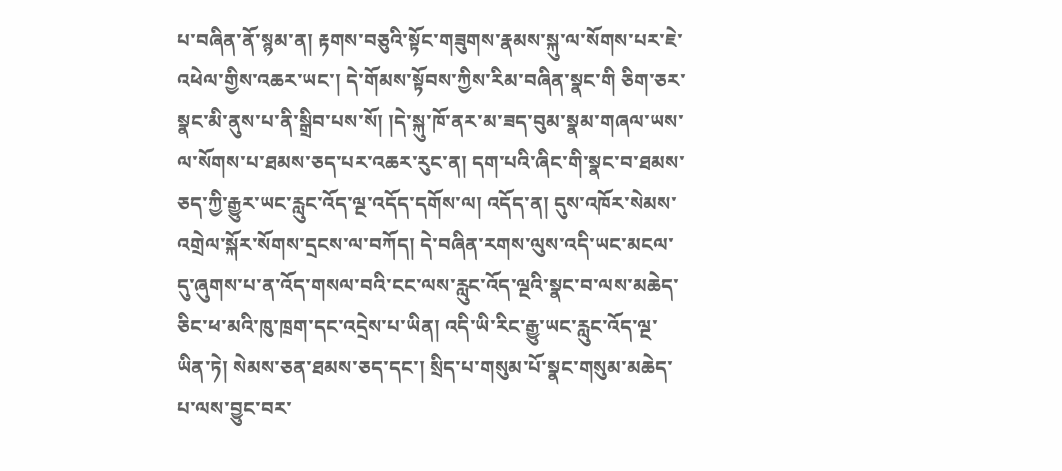པ་བཞིན་ནོ་སྙམ་ན། རྟགས་བཅུའི་སྟོང་གཟུགས་རྣམས་སྐུ་ལ་སོགས་པར་ཇེ་འཕེལ་གྱིས་འཆར་ཡང་། དེ་གོམས་སྟོབས་ཀྱིས་རིམ་བཞིན་སྣང་གི ཅིག་ཅར་སྣང་མི་ནུས་པ་ནི་སྒྲིབ་པས་སོ། །དེ་སྐུ་ཁོ་ནར་མ་ཟད་བུམ་སྣམ་གཞལ་ཡས་ལ་སོགས་པ་ཐམས་ཅད་པར་འཆར་རུང་ན། དག་པའི་ཞིང་གི་སྣང་བ་ཐམས་ཅད་ཀྱི་རྒྱུར་ཡང་རླུང་འོད་ལྔ་འདོད་དགོས་ལ། འདོད་ན། དུས་འཁོར་སེམས་འགྲེལ་སྐོར་སོགས་དྲངས་ལ་བཀོད། དེ་བཞིན་རགས་ལུས་འདི་ཡང་མངལ་དུ་ཞུགས་པ་ན་འོད་གསལ་བའི་ངང་ལས་རླུང་འོད་ལྔའི་སྣང་བ་ལས་མཆེད་ཅིང་ཕ་མའི་ཁུ་ཁྲག་དང་འདྲེས་པ་ཡིན། འདི་ཡི་རིང་རྒྱུ་ཡང་རླུང་འོད་ལྔ་ཡིན་ཏེ། སེམས་ཅན་ཐམས་ཅད་དང་། སྲིད་པ་གསུམ་པོ་སྣང་གསུམ་མཆེད་པ་ལས་བྱུང་བར་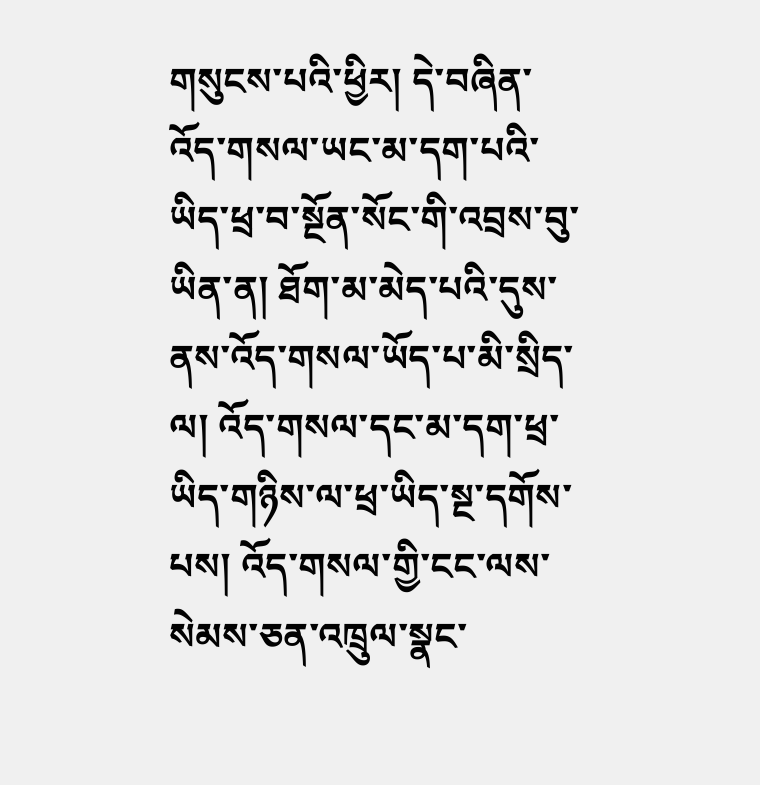གསུངས་པའི་ཕྱིར། དེ་བཞིན་འོད་གསལ་ཡང་མ་དག་པའི་ཡིད་ཕྲ་བ་སྔོན་སོང་གི་འབྲས་བུ་ཡིན་ན། ཐོག་མ་མེད་པའི་དུས་ནས་འོད་གསལ་ཡོད་པ་མི་སྲིད་ལ། འོད་གསལ་དང་མ་དག་ཕྲ་ཡིད་གཉིས་ལ་ཕྲ་ཡིད་སྔ་དགོས་པས། འོད་གསལ་གྱི་ངང་ལས་སེམས་ཅན་འཁྲུལ་སྣང་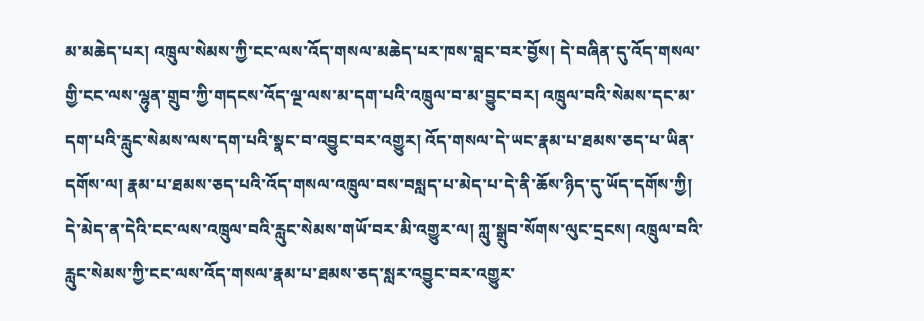མ་མཆེད་པར། འཁྲུལ་སེམས་ཀྱི་ངང་ལས་འོད་གསལ་མཆེད་པར་ཁས་བླང་བར་བྱོས། དེ་བཞིན་དུ་འོད་གསལ་གྱི་ངང་ལས་ལྷུན་གྲུབ་ཀྱི་གདངས་འོད་ལྔ་ལས་མ་དག་པའི་འཁྲུལ་བ་མ་བྱུང་བར། འཁྲུལ་བའི་སེམས་དང་མ་དག་པའི་རླུང་སེམས་ལས་དག་པའི་སྣང་བ་འབྱུང་བར་འགྱུར། འོད་གསལ་དེ་ཡང་རྣམ་པ་ཐམས་ཅད་པ་ཡིན་དགོས་ལ། རྣམ་པ་ཐམས་ཅད་པའི་འོད་གསལ་འཁྲུལ་བས་བསླད་པ་མེད་པ་དེ་ནི་ཆོས་ཉིད་དུ་ཡོད་དགོས་ཀྱི། དེ་མེད་ན་དེའི་ངང་ལས་འཁྲུལ་བའི་རླུང་སེམས་གཡོ་བར་མི་འགྱུར་ལ། ཀླུ་སྒྲུབ་སོགས་ལུང་དྲངས། འཁྲུལ་བའི་རླུང་སེམས་ཀྱི་ངང་ལས་འོད་གསལ་རྣམ་པ་ཐམས་ཅད་སླར་འབྱུང་བར་འགྱུར་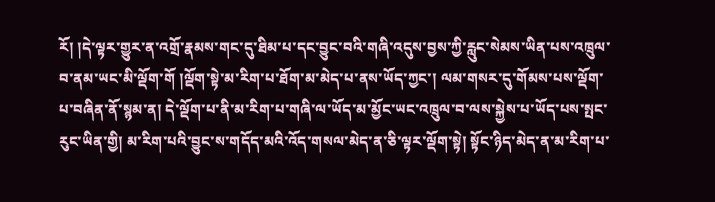རོ། །དེ་ལྟར་གྱུར་ན་འགྲོ་རྣམས་གང་དུ་ཐིམ་པ་དང་བྱུང་བའི་གཞི་འདུས་བྱས་ཀྱི་རླུང་སེམས་ཡིན་པས་འཁྲུལ་བ་ནམ་ཡང་མི་ལྡོག་གོ །ལྡོག་སྟེ་མ་རིག་པ་ཐོག་མ་མེད་པ་ནས་ཡོད་ཀྱང་། ལམ་གསར་དུ་གོམས་པས་ལྡོག་པ་བཞིན་ནོ་སྙམ་ན། དེ་ལྡོག་པ་ནི་མ་རིག་པ་གཞི་ལ་ཡོད་མ་མྱོང་ཡང་འཁྲུལ་བ་ལས་སྐྱེས་པ་ཡོད་པས་སྤང་རུང་ཡིན་གྱི། མ་རིག་པའི་བྱུང་ས་གདོད་མའི་འོད་གསལ་མེད་ན་ཅི་ལྟར་ལྡོག་སྟེ། སྟོང་ཉིད་མེད་ན་མ་རིག་པ་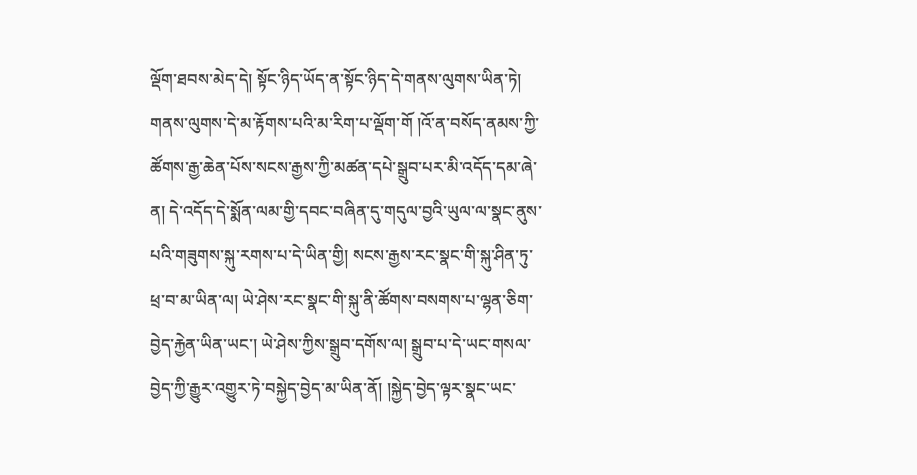ལྡོག་ཐབས་མེད་དེ། སྟོང་ཉིད་ཡོད་ན་སྟོང་ཉིད་དེ་གནས་ལུགས་ཡིན་ཏེ། གནས་ལུགས་དེ་མ་རྟོགས་པའི་མ་རིག་པ་ལྡོག་གོ །འོ་ན་བསོད་ནམས་ཀྱི་ཚོགས་རྒྱ་ཆེན་པོས་སངས་རྒྱས་ཀྱི་མཚན་དཔེ་སྒྲུབ་པར་མི་འདོད་དམ་ཞེ་ན། དེ་འདོད་དེ་སྨོན་ལམ་གྱི་དབང་བཞིན་དུ་གདུལ་བྱའི་ཡུལ་ལ་སྣང་ནུས་པའི་གཟུགས་སྐུ་རགས་པ་དེ་ཡིན་གྱི། སངས་རྒྱས་རང་སྣང་གི་སྐུ་ཤིན་ཏུ་ཕྲ་བ་མ་ཡིན་ལ། ཡེ་ཤེས་རང་སྣང་གི་སྐུ་ནི་ཚོགས་བསགས་པ་ལྷན་ཅིག་བྱེད་རྐྱེན་ཡིན་ཡང་། ཡེ་ཤེས་ཀྱིས་སྒྲུབ་དགོས་ལ། སྒྲུབ་པ་དེ་ཡང་གསལ་བྱེད་ཀྱི་རྒྱུར་འགྱུར་ཏེ་བསྐྱེད་བྱེད་མ་ཡིན་ནོ། །སྐྱེད་བྱེད་ལྟར་སྣང་ཡང་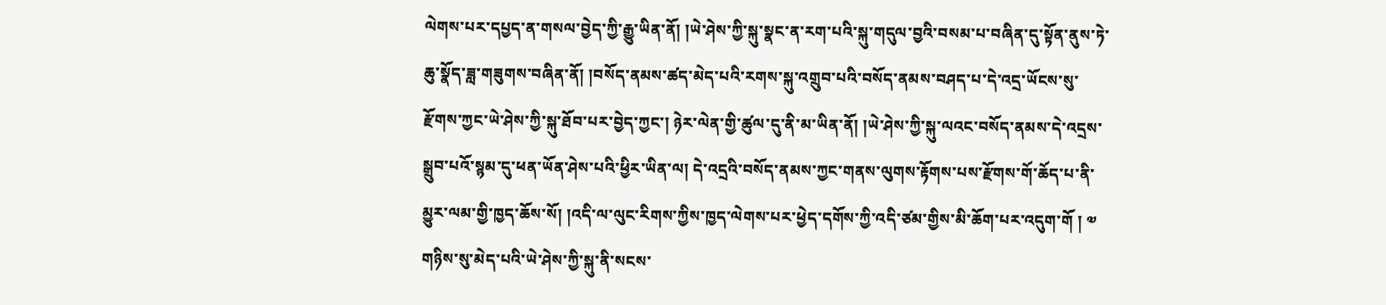ལེགས་པར་དཔྱད་ན་གསལ་བྱེད་ཀྱི་རྒྱུ་ཡིན་ནོ། །ཡེ་ཤེས་ཀྱི་སྐུ་སྣང་ན་རག་པའི་སྐུ་གདུལ་བྱའི་བསམ་པ་བཞིན་དུ་སྟོན་ནུས་ཏེ་ཆུ་སྣོད་ཟླ་གཟུགས་བཞིན་ནོ། །བསོད་ནམས་ཚད་མེད་པའི་རགས་སྐུ་འགྲུབ་པའི་བསོད་ནམས་བཤད་པ་དེ་འདྲ་ཡོངས་སུ་རྫོགས་ཀྱང་ཡེ་ཤེས་ཀྱི་སྐུ་ཐོབ་པར་བྱེད་ཀྱང་། ཉེར་ལེན་གྱི་ཚུལ་དུ་ནི་མ་ཡིན་ནོ། །ཡེ་ཤེས་ཀྱི་སྐུ་ལའང་བསོད་ནམས་དེ་འདྲས་སྒྲུབ་པའོ་སྙམ་དུ་ཕན་ཡོན་ཤེས་པའི་ཕྱིར་ཡིན་ལ། དེ་འདྲའི་བསོད་ནམས་ཀྱང་གནས་ལུགས་རྟོགས་པས་རྫོགས་གོ་ཆོད་པ་ནི་མྱུར་ལམ་གྱི་ཁྱད་ཆོས་སོ། །འདི་ལ་ལུང་རིགས་ཀྱིས་ཁྱད་ལེགས་པར་ཕྱེད་དགོས་ཀྱི་འདི་ཙམ་གྱིས་མི་ཆོག་པར་འདུག་གོ ། ༧ གཉིས་སུ་མེད་པའི་ཡེ་ཤེས་ཀྱི་སྐུ་ནི་སངས་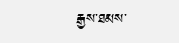རྒྱས་ཐམས་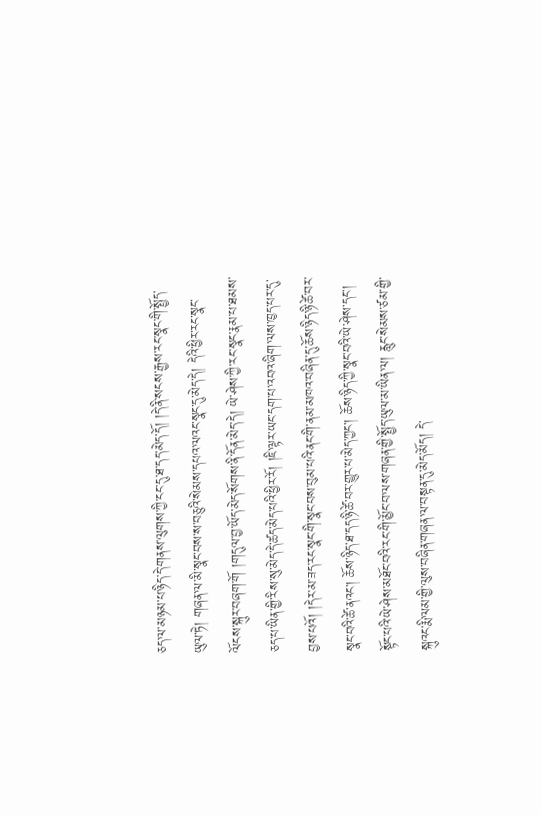ཅད་ལ་མཉམ་པ་ཉིད་དེ་གནས་ལུགས་ཀྱི་ངང་དུ་ཐ་དད་མེད་དོ། །དེ་ནི་སངས་རྒྱས་རང་སྣང་གི་སྤྱོད་ཡུལ་ཏེ། གཞན་ལ་མི་སྣང་བས་ས་བཅུའི་སེམས་དཔའ་ལའང་སྣང་དུ་མེད་དེ། དེའི་ཕྱིར་རང་སྣང་ལོངས་སྐུར་བཞག་གོ །གདུལ་བྱ་ཡོད་མེད་སོགས་ནི་དོན་མེད་དེ། ཡེ་ཤེས་ཀྱི་རང་སྣང་རྣམ་པ་ཐམས་ཅད་པ་ཡིན་གྱི་རིས་སུ་མེད་དེ་ཚད་མེད་པའི་ཕྱིར་རོ། །ཇི་ལྟར་ཡང་དག་པ་འབའ་ཞིག་ལས་ཁྱད་པར་དུ་བྱས་པའོ། །དེར་མ་ཟད་རང་སྣང་གི་སྣང་བས་བུམ་པའི་ནང་གི་ནམ་མཁའ་བཞིན་དུ་ཆོས་ཉིད་ཉི་ཚེ་བར་སྣང་བའི་ཚེ་ནའང་། ཆོས་ཉིད་ཐ་དད་ཉི་ཚེ་བར་གྱུར་པ་མེད་ཀྱང་། ཆོས་ཉིད་ཀྱི་སྣང་བའི་ཡེ་ཤེས་དང་། སྟོང་པའི་ཡེ་ཤེས་མཐོང་བའི་རང་གི་མྱོང་བ་ལས་གཞན་གྱི་སྤྱོད་ཡུལ་མ་ཡིན་ལ། རླུང་སེམས་ཙམ་གྱི་སྐུའང་རྨི་ལམ་གྱི་ལུས་བཞིན་གཞན་ལ་བསྟན་དུ་མེད་མོད། དེ་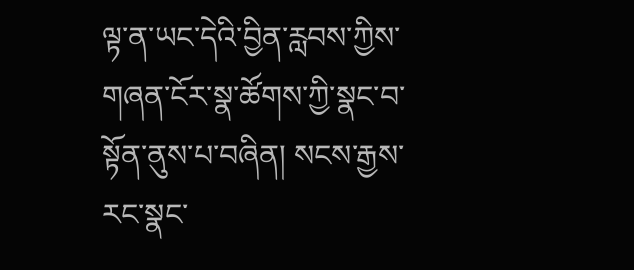ལྟ་ན་ཡང་དེའི་བྱིན་རླབས་ཀྱིས་གཞན་ངོར་སྣ་ཚོགས་ཀྱི་སྣང་བ་སྟོན་ནུས་པ་བཞིན། སངས་རྒྱས་རང་སྣང་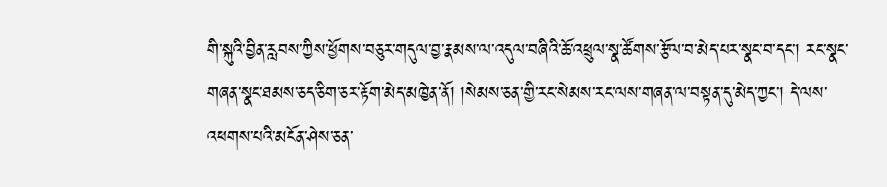གི་སྐུའི་བྱིན་རླབས་ཀྱིས་ཕྱོགས་བཅུར་གདུལ་བྱ་རྣམས་ལ་འདུལ་བཞིའི་ཆོ་འཕྲུལ་སྣ་ཚོགས་རྩོལ་བ་མེད་པར་སྣང་བ་དང་། རང་སྣང་གཞན་སྣང་ཐམས་ཅད་ཅིག་ཅར་རྟོག་མེད་མཁྱེན་ནོ། །སེམས་ཅན་གྱི་རང་སེམས་རང་ལས་གཞན་ལ་བསྟན་དུ་མེད་ཀྱང་། དེ་ལས་འཕགས་པའི་མངོན་ཤེས་ཅན་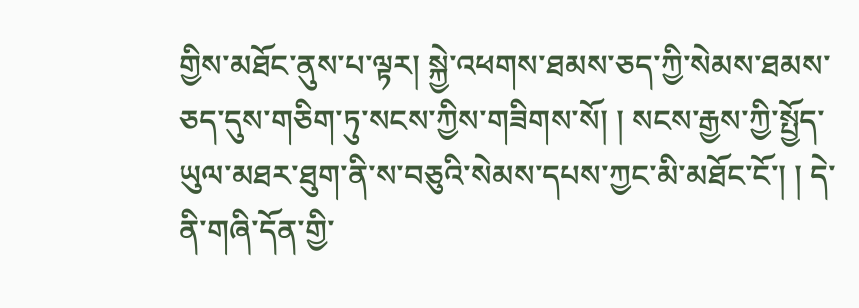གྱིས་མཐོང་ནུས་པ་ལྟར། སྐྱེ་འཕགས་ཐམས་ཅད་ཀྱི་སེམས་ཐམས་ཅད་དུས་གཅིག་ཏུ་སངས་ཀྱིས་གཟིགས་སོ། ། སངས་རྒྱས་ཀྱི་སྤྱོད་ཡུལ་མཐར་ཐུག་ནི་ས་བཅུའི་སེམས་དཔས་ཀྱང་མི་མཐོང་ངོ་། ། དེ་ནི་གཞི་དོན་གྱི་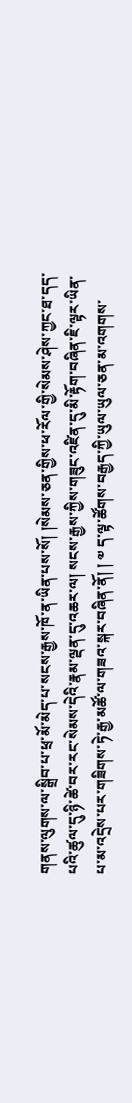གནས་ལུགས་ལ་སྒྲིབ་པ་ཕྲ་མོ་མེད་པ་སངས་རྒྱས་ཁོ་ན་ཡིན་པས་སོ། །སེམས་ཅན་གྱིས་ཕ་རོལ་གྱི་སེམས་ཤེས་ཀྱང་ཐ་དད་པའི་ཚུལ་དུ་ཉི་ཚེ་བར་རང་སེམས་དེའི་རྣམ་ལྡན་དུ་འཆར་ལ། སངས་རྒྱས་ཀྱིས་གཟུང་འཛིན་དུ་མི་རྟོག་བཞིན་ཇི་ལྟར་ཡིན་པ་མ་འདྲེས་པར་གཟིགས་ཏེ་རྒྱ་མཚོ་ལ་གཟའ་སྐར་བཞིན་ནོ། ། ༧ ད་ལྟ་ཚོགས་བརྒྱད་ཀྱི་ཡུལ་ཡུལ་ཅན་མ་འགགས་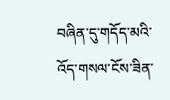བཞིན་དུ་གདོད་མའི་འོད་གསལ་ངོས་ཟིན་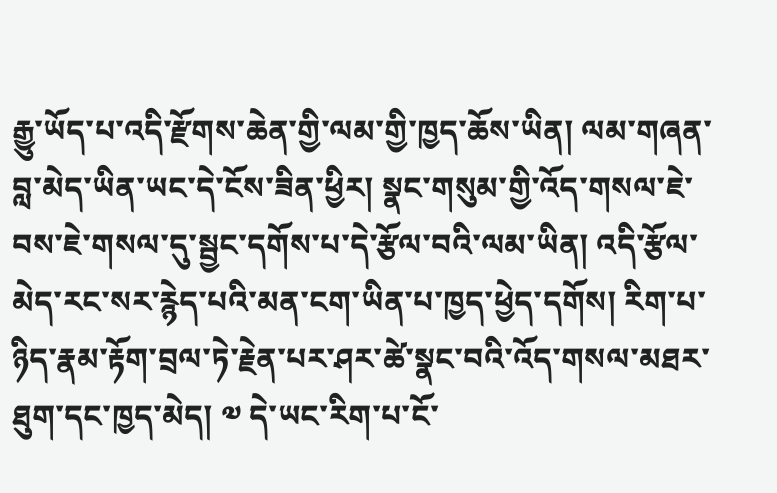རྒྱུ་ཡོད་པ་འདི་རྫོགས་ཆེན་གྱི་ལམ་གྱི་ཁྱད་ཆོས་ཡིན། ལམ་གཞན་བླ་མེད་ཡིན་ཡང་དེ་ངོས་ཟིན་ཕྱིར། སྣང་གསུམ་གྱི་འོད་གསལ་ཇེ་བས་ཇེ་གསལ་དུ་སྦྱང་དགོས་པ་དེ་རྩོལ་བའི་ལམ་ཡིན། འདི་རྩོལ་མེད་རང་སར་རྙེད་པའི་མན་ངག་ཡིན་པ་ཁྱད་ཕྱེད་དགོས། རིག་པ་ཉིད་རྣམ་རྟོག་བྲལ་ཏེ་རྗེན་པར་ཤར་ཚེ་སྣང་བའི་འོད་གསལ་མཐར་ཐུག་དང་ཁྱད་མེད། ༧ དེ་ཡང་རིག་པ་ངོ་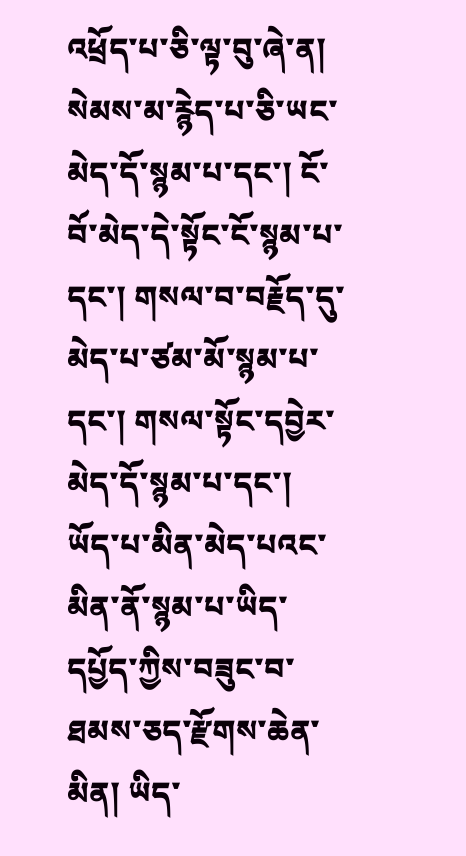འཕྲོད་པ་ཅི་ལྟ་བུ་ཞེ་ན། སེམས་མ་རྙེད་པ་ཅི་ཡང་མེད་དོ་སྙམ་པ་དང་། ངོ་བོ་མེད་དེ་སྟོང་ངོ་སྙམ་པ་དང་། གསལ་བ་བརྗོད་དུ་མེད་པ་ཙམ་མོ་སྙམ་པ་དང་། གསལ་སྟོང་དབྱེར་མེད་དོ་སྙམ་པ་དང་། ཡོད་པ་མིན་མེད་པའང་མིན་ནོ་སྙམ་པ་ཡིད་དཔྱོད་ཀྱིས་བཟུང་བ་ཐམས་ཅད་རྫོགས་ཆེན་མིན། ཡིད་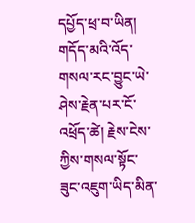དཔྱོད་ཕྲ་བ་ཡིན། གདོད་མའི་འོད་གསལ་རང་བྱུང་ཡེ་ཤེས་རྗེན་པར་ངོ་འཕྲོད་ཚེ། རྗེས་ངེས་ཀྱིས་གསལ་སྟོང་ཟུང་འཇུག་ཡིད་མིན་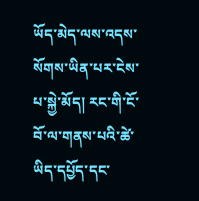ཡོད་མེད་ལས་འདས་སོགས་ཡིན་པར་ངེས་པ་སྐྱེ་མོད། རང་གི་ངོ་བོ་ལ་གནས་པའི་ཚེ་ཡིད་དཔྱོད་དང་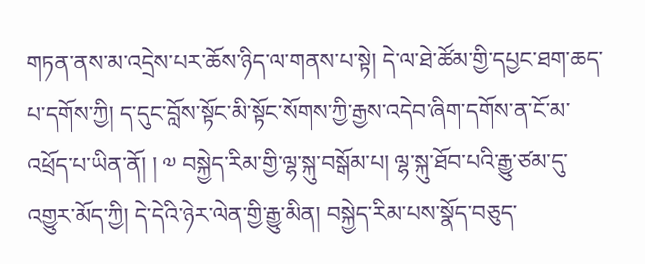གཏན་ནས་མ་འདྲེས་པར་ཆོས་ཉིད་ལ་གནས་པ་སྟེ། དེ་ལ་ཐེ་ཚོམ་གྱི་དཔྱང་ཐག་ཆད་པ་དགོས་ཀྱི། ད་དུང་བློས་སྟོང་མི་སྟོང་སོགས་ཀྱི་རྒྱས་འདེབ་ཞིག་དགོས་ན་ངོ་མ་འཕྲོད་པ་ཡིན་ནོ། ། ༧ བསྐྱེད་རིམ་གྱི་ལྷ་སྐུ་བསྒོམ་པ། ལྷ་སྐུ་ཐོབ་པའི་རྒྱུ་ཙམ་དུ་འགྱུར་མོད་ཀྱི། དེ་དེའི་ཉེར་ལེན་གྱི་རྒྱུ་མིན། བསྐྱེད་རིམ་པས་སྣོད་བཅུད་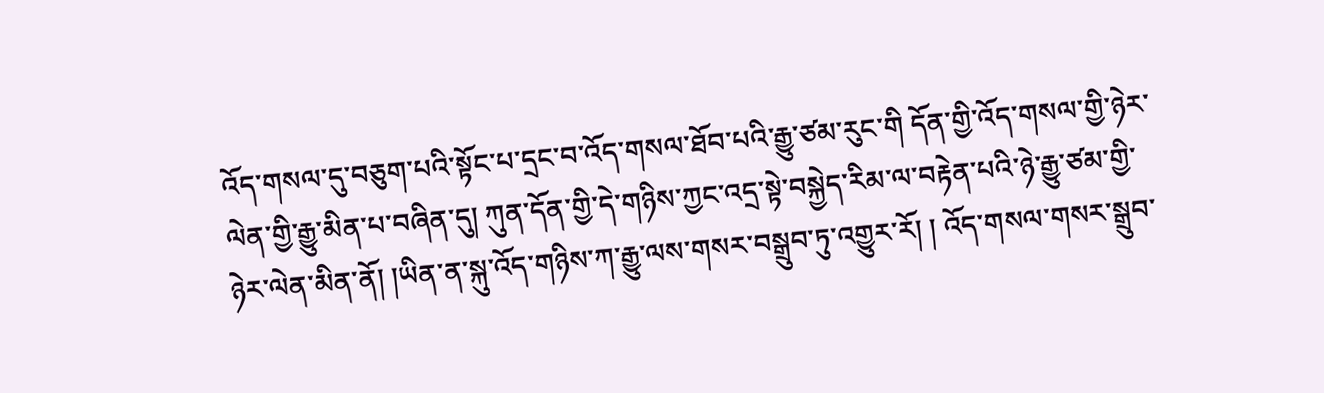འོད་གསལ་དུ་བཅུག་པའི་སྟོང་པ་དྲང་བ་འོད་གསལ་ཐོབ་པའི་རྒྱུ་ཙམ་རུང་གི དོན་གྱི་འོད་གསལ་གྱི་ཉེར་ལེན་གྱི་རྒྱུ་མིན་པ་བཞིན་དུ། ཀུན་དོན་གྱི་དེ་གཉིས་ཀྱང་འདྲ་སྟེ་བསྐྱེད་རིམ་ལ་བརྟེན་པའི་ཉེ་རྒྱུ་ཙམ་གྱི་ཉེར་ལེན་མིན་ནོ། །ཡིན་ན་སྐུ་འོད་གཉིས་ཀ་རྒྱུ་ལས་གསར་བསྒྲུབ་ཏུ་འགྱུར་རོ། ། འོད་གསལ་གསར་སྒྲུབ་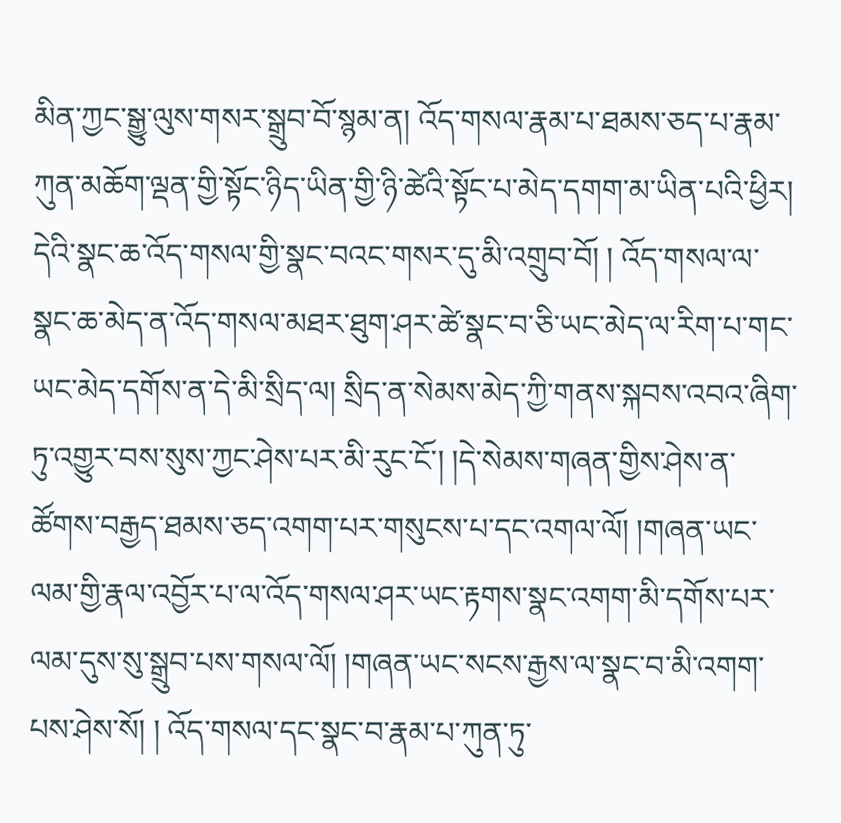མིན་ཀྱང་སྒྱུ་ལུས་གསར་སྒྲུབ་བོ་སྙམ་ན། འོད་གསལ་རྣམ་པ་ཐམས་ཅད་པ་རྣམ་ཀུན་མཆོག་ལྡན་གྱི་སྟོང་ཉིད་ཡིན་གྱི་ཉི་ཚེའི་སྟོང་པ་མེད་དགག་མ་ཡིན་པའི་ཕྱིར། དེའི་སྣང་ཆ་འོད་གསལ་གྱི་སྣང་བའང་གསར་དུ་མི་འགྲུབ་བོ། ། འོད་གསལ་ལ་སྣང་ཆ་མེད་ན་འོད་གསལ་མཐར་ཐུག་ཤར་ཚེ་སྣང་བ་ཅི་ཡང་མེད་ལ་རིག་པ་གང་ཡང་མེད་དགོས་ན་དེ་མི་སྲིད་ལ། སྲིད་ན་སེམས་མེད་ཀྱི་གནས་སྐབས་འབའ་ཞིག་ཏུ་འགྱུར་བས་སུས་ཀྱང་ཤེས་པར་མི་རུང་ངོ་། །དེ་སེམས་གཞན་གྱིས་ཤེས་ན་ཚོགས་བརྒྱད་ཐམས་ཅད་འགག་པར་གསུངས་པ་དང་འགལ་ལོ། །གཞན་ཡང་ལམ་གྱི་རྣལ་འབྱོར་པ་ལ་འོད་གསལ་ཤར་ཡང་རྟགས་སྣང་འགག་མི་དགོས་པར་ལམ་དུས་སུ་སྒྲུབ་པས་གསལ་ལོ། །གཞན་ཡང་སངས་རྒྱས་ལ་སྣང་བ་མི་འགག་པས་ཤེས་སོ། ། འོད་གསལ་དང་སྣང་བ་རྣམ་པ་ཀུན་ཏུ་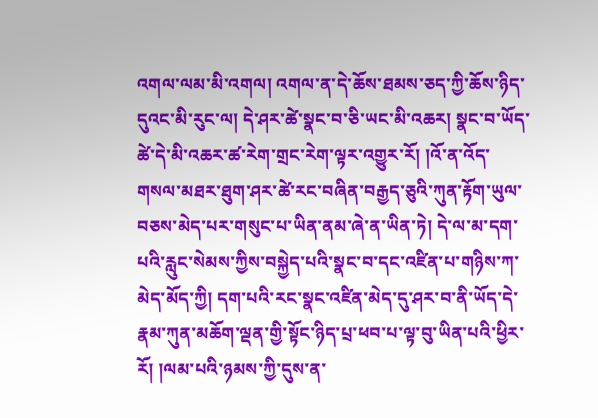འགལ་ལམ་མི་འགལ། འགལ་ན་དེ་ཆོས་ཐམས་ཅད་ཀྱི་ཆོས་ཉིད་དུའང་མི་རུང་ལ། དེ་ཤར་ཚེ་སྣང་བ་ཅི་ཡང་མི་འཆར། སྣང་བ་ཡོད་ཚེ་དེ་མི་འཆར་ཚ་རེག་གྲང་རེག་ལྟར་འགྱུར་རོ། །འོ་ན་འོད་གསལ་མཐར་ཐུག་ཤར་ཚེ་རང་བཞིན་བརྒྱད་ཅུའི་ཀུན་རྟོག་ཡུལ་བཅས་མེད་པར་གསུང་པ་ཡིན་ནམ་ཞེ་ན་ཡིན་ཏེ། དེ་ལ་མ་དག་པའི་རླུང་སེམས་ཀྱིས་བསྐྱེད་པའི་སྣང་བ་དང་འཛིན་པ་གཉིས་ཀ་མེད་མོད་ཀྱི། དག་པའི་རང་སྣང་འཛིན་མེད་དུ་ཤར་བ་ནི་ཡོད་དེ་རྣམ་ཀུན་མཆོག་ལྡན་གྱི་སྟོང་ཉིད་པྲ་ཕབ་པ་ལྟ་བུ་ཡིན་པའི་ཕྱིར་རོ། །ལམ་པའི་ཉམས་ཀྱི་དུས་ན་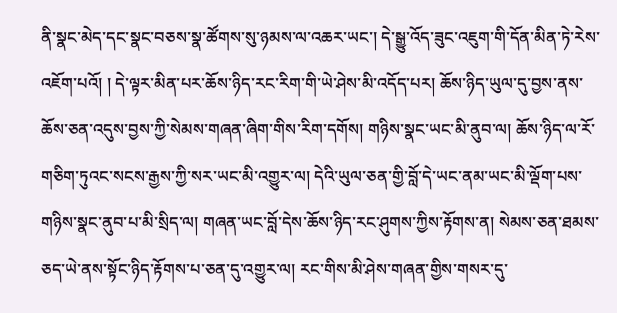ནི་སྣང་མེད་དང་སྣང་བཅས་སྣ་ཚོགས་སུ་ཉམས་ལ་འཆར་ཡང་། དེ་སྒྱུ་འོད་ཟུང་འཇུག་གི་དོན་མིན་ཏེ་རེས་འཇོག་པའོ། ། དེ་ལྟར་མིན་པར་ཆོས་ཉིད་རང་རིག་གི་ཡེ་ཤེས་མི་འདོད་པར། ཆོས་ཉིད་ཡུལ་དུ་བྱས་ནས་ཆོས་ཅན་འདུས་བྱས་ཀྱི་སེམས་གཞན་ཞིག་གིས་རིག་དགོས། གཉིས་སྣང་ཡང་མི་ནུབ་ལ། ཆོས་ཉིད་ལ་རོ་གཅིག་ཏུའང་སངས་རྒྱས་ཀྱི་སར་ཡང་མི་འགྱུར་ལ། དེའི་ཡུལ་ཅན་གྱི་བློ་དེ་ཡང་ནམ་ཡང་མི་ལྡོག་པས་གཉིས་སྣང་ནུབ་པ་མི་སྲིད་ལ། གཞན་ཡང་བློ་དེས་ཆོས་ཉིད་རང་ཤུགས་ཀྱིས་རྟོགས་ན། སེམས་ཅན་ཐམས་ཅད་ཡེ་ནས་སྟོང་ཉིད་རྟོགས་པ་ཅན་དུ་འགྱུར་ལ། རང་གིས་མི་ཤེས་གཞན་གྱིས་གསར་དུ་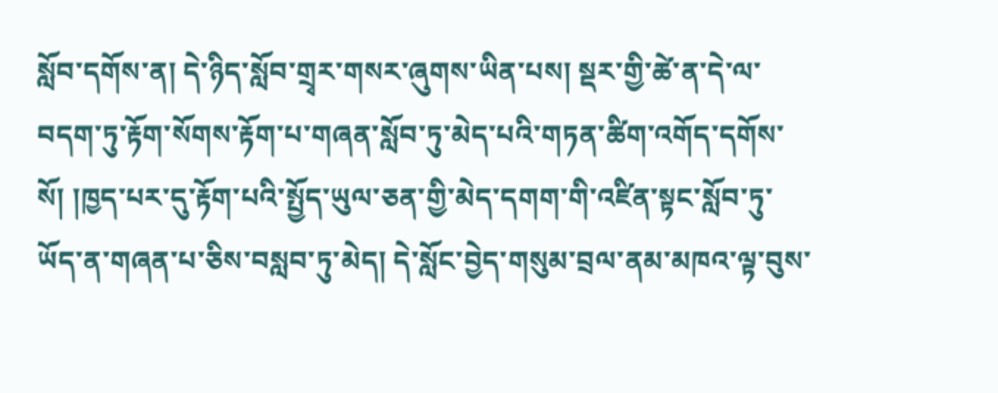སློབ་དགོས་ན། དེ་ཉིད་སློབ་གྲྭར་གསར་ཞུགས་ཡིན་པས། སྡར་གྱི་ཚེ་ན་དེ་ལ་བདག་ཏུ་རྟོག་སོགས་རྟོག་པ་གཞན་སློབ་ཏུ་མེད་པའི་གཏན་ཚིག་འགོད་དགོས་སོ། །ཁྱད་པར་དུ་རྟོག་པའི་སྤྱོད་ཡུལ་ཅན་གྱི་མེད་དགག་གི་འཛིན་སྟང་སློབ་ཏུ་ཡོད་ན་གཞན་པ་ཅིས་བསླབ་ཏུ་མེད། དེ་སློང་བྱེད་གསུམ་བྲལ་ནམ་མཁའ་ལྟ་བུས་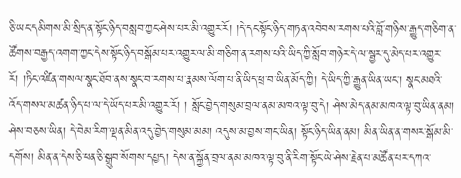ཅི་ཡང་དམིགས་མི་སྲིད་ན་སྟོང་ཉིད་བསླབ་ཀྱང་ཤེས་པར་མི་འགྱུར་རོ། །དེ་དང་སྟོང་ཉིད་གཏན་འབེབས་རགས་པའི་བློ་གཉིས་རྒྱུད་གཅིག་ན་ཚོགས་བརྒྱད་འགག་ཀྱང་དེས་སྟོང་ཉིད་བསྒོམ་པར་འགྱུར་ལ་མི་གཅིག་ན་རགས་པའི་ཡིད་ཀྱི་སློབ་གཉེར་དེ་ལ་སྦྱར་དུ་མེད་པར་འགྱུར་རོ། །ཏིང་འཛིན་གསལ་སྣང་ཐོབ་ནས་སྣང་བ་རགས་པ་རྣམས་ལོག་པ་ནི་ཡིད་ཕྲ་བ་ཡིན་མོད་ཀྱི། དེ་ཡིད་ཀྱི་རྒྱུན་ཡིན་ཡང་། སྣང་མཐའི་འོད་གསལ་མཚན་ཉིད་པ་ལ་དེ་ཡོད་པར་མི་འགྱུར་རོ། ། སློང་བྱེད་གསུམ་བྲལ་ནམ་མཁའ་ལྟ་བུ་དེ། ཤེས་མེད་ནམ་མཁའ་ལྟ་བུ་ཡིན་ནམ། ཤེས་བཅས་ཡིན། དེ་བེམ་རིག་ལྡན་མིན་འདུ་བྱེད་གསུམ་མམ། འདུས་མ་བྱས་གང་ཡིན། སྟོང་ཉིད་ཡིན་ནམ། མིན་ཡིན་ན་གསར་སྒོམ་མི་དགོས། མིན་ན་དེས་ཅི་ཕན་ཅི་སྒྲུབ་སོགས་དཔྱད། དེས་ན་སྐྱོན་བྲལ་ནམ་མཁའ་ལྟ་བུ་ནི་རིག་སྟོང་ཡེ་ཤེས་རྗེན་པ་མཚོན་པར་དཀའ་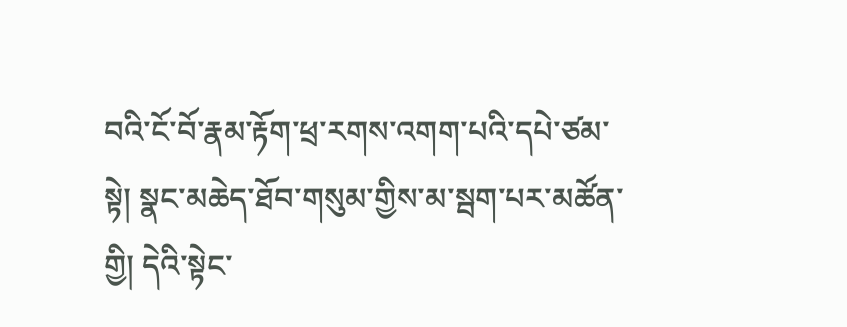བའི་ངོ་བོ་རྣམ་རྟོག་ཕྲ་རགས་འགག་པའི་དཔེ་ཙམ་སྟེ། སྣང་མཆེད་ཐོབ་གསུམ་གྱིས་མ་སྦག་པར་མཚོན་གྱི། དེའི་སྟེང་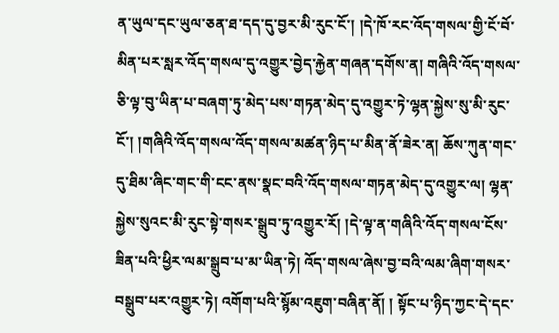ན་ཡུལ་དང་ཡུལ་ཅན་ཐ་དད་དུ་བྱར་མི་རུང་ངོ་། །དེ་ཁོ་རང་འོད་གསལ་གྱི་ངོ་བོ་མིན་པར་སླར་འོད་གསལ་དུ་འགྱུར་བྱེད་རྐྱེན་གཞན་དགོས་ན། གཞིའི་འོད་གསལ་ཅི་ལྟ་བུ་ཡིན་པ་བཞག་ཏུ་མེད་པས་གཏན་མེད་དུ་འགྱུར་ཏེ་ལྷན་སྐྱེས་སུ་མི་རུང་ངོ་། །གཞིའི་འོད་གསལ་འོད་གསལ་མཚན་ཉིད་པ་མིན་ནོ་ཟེར་ན། ཆོས་ཀུན་གང་དུ་ཐིམ་ཞིང་གང་གི་ངང་ནས་སྣང་བའི་འོད་གསལ་གཏན་མེད་དུ་འགྱུར་ལ། ལྷན་སྐྱེས་སུའང་མི་རུང་སྟེ་གསར་སྒྲུབ་ཏུ་འགྱུར་རོ། །དེ་ལྟ་ན་གཞིའི་འོད་གསལ་ངོས་ཟིན་པའི་ཕྱིར་ལམ་སྒྲུབ་པ་མ་ཡིན་ཏེ། འོད་གསལ་ཞེས་བྱ་བའི་ལམ་ཞིག་གསར་བསྒྲུབ་པར་འགྱུར་ཏེ། འགོག་པའི་སྙོམ་འཇུག་བཞིན་ནོ། ། སྟོང་པ་ཉིད་ཀྱང་དེ་དང་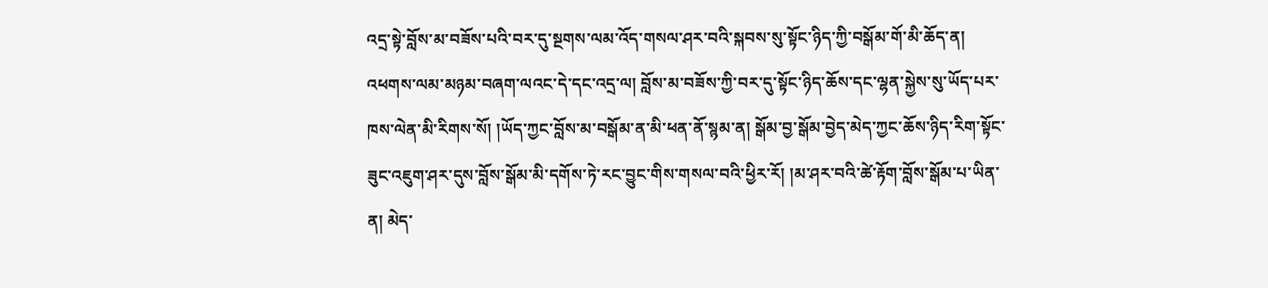འདྲ་སྟེ་བློས་མ་བཟོས་པའི་བར་དུ་སྔགས་ལམ་འོད་གསལ་ཤར་བའི་སྐབས་སུ་སྟོང་ཉིད་ཀྱི་བསྒོམ་གོ་མི་ཆོད་ན། འཕགས་ལམ་མཉམ་བཞག་ལའང་དེ་དང་འདྲ་ལ། བློས་མ་བཟོས་ཀྱི་བར་དུ་སྟོང་ཉིད་ཆོས་དང་ལྷན་སྐྱེས་སུ་ཡོད་པར་ཁས་ལེན་མི་རིགས་སོ། །ཡོད་ཀྱང་བློས་མ་བསྒོམ་ན་མི་ཕན་ནོ་སྙམ་ན། སྒོམ་བྱ་སྒོམ་བྱེད་མེད་ཀྱང་ཆོས་ཉིད་རིག་སྟོང་ཟུང་འཇུག་ཤར་དུས་བློས་སྒོམ་མི་དགོས་ཏེ་རང་བྱུང་གིས་གསལ་བའི་ཕྱིར་རོ། །མ་ཤར་བའི་ཚེ་རྟོག་བློས་སྒོམ་པ་ཡིན་ན། མེད་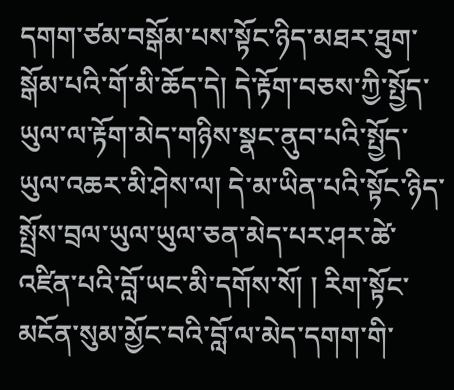དགག་ཙམ་བསྒོམ་པས་སྟོང་ཉིད་མཐར་ཐུག་སྒོམ་པའི་གོ་མི་ཆོད་དེ། དེ་རྟོག་བཅས་ཀྱི་སྤྱོད་ཡུལ་ལ་རྟོག་མེད་གཉིས་སྣང་ནུབ་པའི་སྤྱོད་ཡུལ་འཆར་མི་ཤེས་ལ། དེ་མ་ཡིན་པའི་སྟོང་ཉིད་སྤྲོས་བྲལ་ཡུལ་ཡུལ་ཅན་མེད་པར་ཤར་ཚེ་འཛིན་པའི་བློ་ཡང་མི་དགོས་སོ། ། རིག་སྟོང་མངོན་སུམ་མྱོང་བའི་བློ་ལ་མེད་དགག་གི་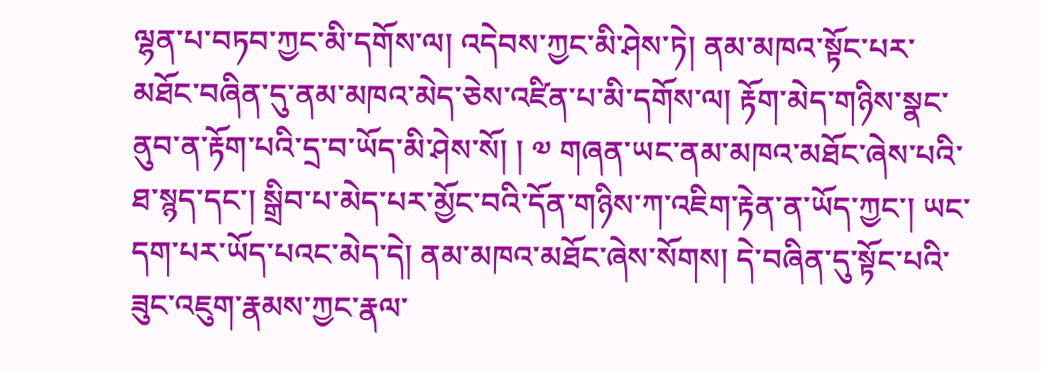ལྷན་པ་བཏབ་ཀྱང་མི་དགོས་ལ། འདེབས་ཀྱང་མི་ཤེས་ཏེ། ནམ་མཁའ་སྟོང་པར་མཐོང་བཞིན་དུ་ནམ་མཁའ་མེད་ཅེས་འཛིན་པ་མི་དགོས་ལ། རྟོག་མེད་གཉིས་སྣང་ནུབ་ན་རྟོག་པའི་དྲ་བ་ཡོད་མི་ཤེས་སོ། ། ༧ གཞན་ཡང་ནམ་མཁའ་མཐོང་ཞེས་པའི་ཐ་སྙད་དང་། སྒྲིབ་པ་མེད་པར་མྱོང་བའི་དོན་གཉིས་ཀ་འཇིག་རྟེན་ན་ཡོད་ཀྱང་། ཡང་དག་པར་ཡོད་པའང་མེད་དེ། ནམ་མཁའ་མཐོང་ཞེས་སོགས། དེ་བཞིན་དུ་སྟོང་པའི་ཟུང་འཇུག་རྣམས་ཀྱང་རྣལ་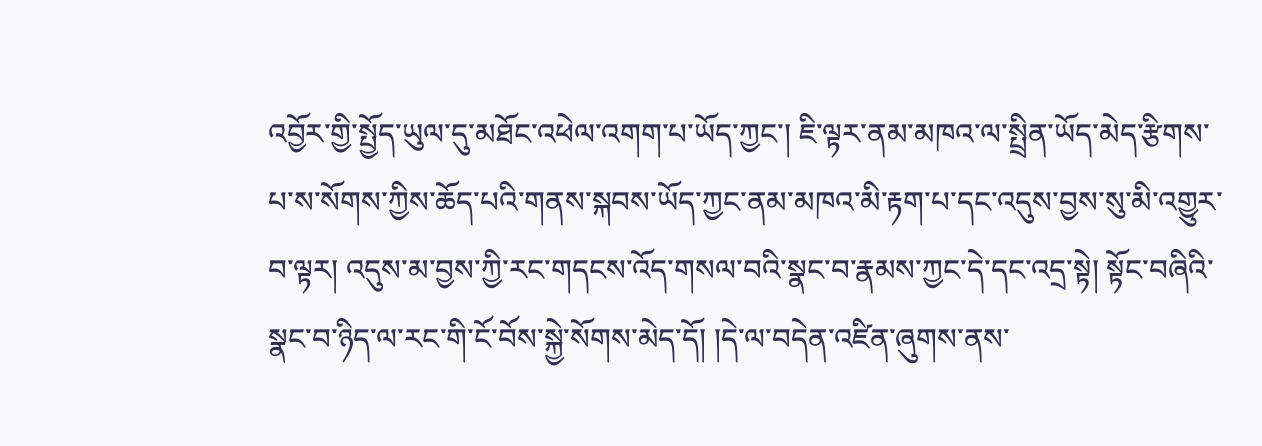འབྱོར་གྱི་སྤྱོད་ཡུལ་དུ་མཐོང་འཕེལ་འགག་པ་ཡོད་ཀྱང་། ཇི་ལྟར་ནམ་མཁའ་ལ་སྤྲིན་ཡོད་མེད་རྩིགས་པ་ས་སོགས་ཀྱིས་ཆོད་པའི་གནས་སྐབས་ཡོད་ཀྱང་ནམ་མཁའ་མི་རྟག་པ་དང་འདུས་བྱས་སུ་མི་འགྱུར་བ་ལྟར། འདུས་མ་བྱས་ཀྱི་རང་གདངས་འོད་གསལ་བའི་སྣང་བ་རྣམས་ཀྱང་དེ་དང་འདྲ་སྟེ། སྟོང་བཞིའི་སྣང་བ་ཉིད་ལ་རང་གི་ངོ་བོས་སྐྱེ་སོགས་མེད་དོ། །དེ་ལ་བདེན་འཛིན་ཞུགས་ནས་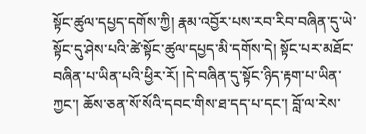སྟོང་ཚུལ་དཔྱད་དགོས་ཀྱི། རྣམ་འབྱོར་པས་རབ་རིབ་བཞིན་དུ་ཡེ་སྟོང་དུ་ཤེས་པའི་ཚེ་སྟོང་ཚུལ་དཔྱད་མི་དགོས་དེ། སྟོང་པར་མཐོང་བཞིན་པ་ཡིན་པའི་ཕྱིར་རོ། །དེ་བཞིན་དུ་སྟོང་ཉིད་རྟག་པ་ཡིན་ཀྱང་། ཆོས་ཅན་སོ་སོའི་དབང་གིས་ཐ་དད་པ་དང་། བློ་ལ་རེས་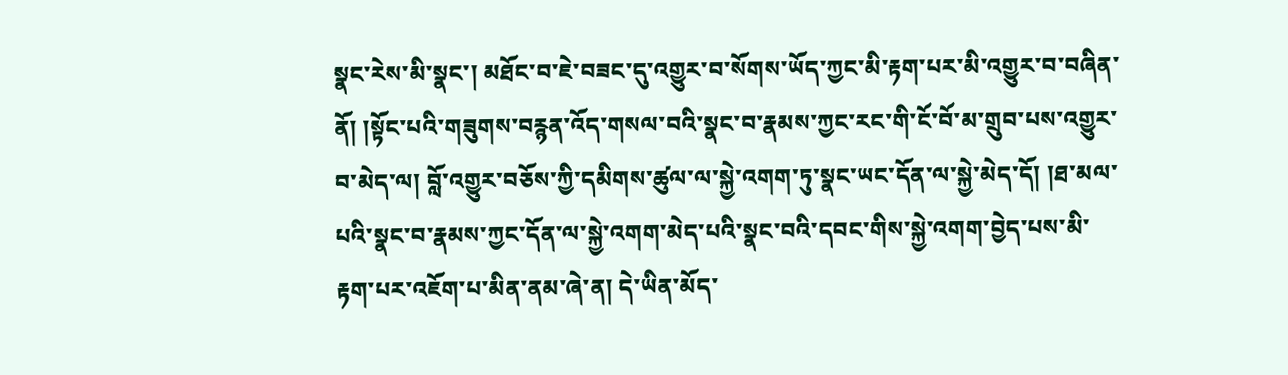སྣང་རེས་མི་སྣང་། མཐོང་བ་ཇེ་བཟང་དུ་འགྱུར་བ་སོགས་ཡོད་ཀྱང་མི་རྟག་པར་མི་འགྱུར་བ་བཞིན་ནོ། །སྟོང་པའི་གཟུགས་བརྙན་འོད་གསལ་བའི་སྣང་བ་རྣམས་ཀྱང་རང་གི་ངོ་བོ་མ་གྲུབ་པས་འགྱུར་བ་མེད་ལ། བློ་འགྱུར་བཅོས་ཀྱི་དམིགས་ཚུལ་ལ་སྐྱེ་འགག་ཏུ་སྣང་ཡང་དོན་ལ་སྐྱེ་མེད་དོ། །ཐ་མལ་པའི་སྣང་བ་རྣམས་ཀྱང་དོན་ལ་སྐྱེ་འགག་མེད་པའི་སྣང་བའི་དབང་གིས་སྐྱེ་འགག་བྱེད་པས་མི་རྟག་པར་འཇོག་པ་མིན་ནམ་ཞེ་ན། དེ་ཡིན་མོད་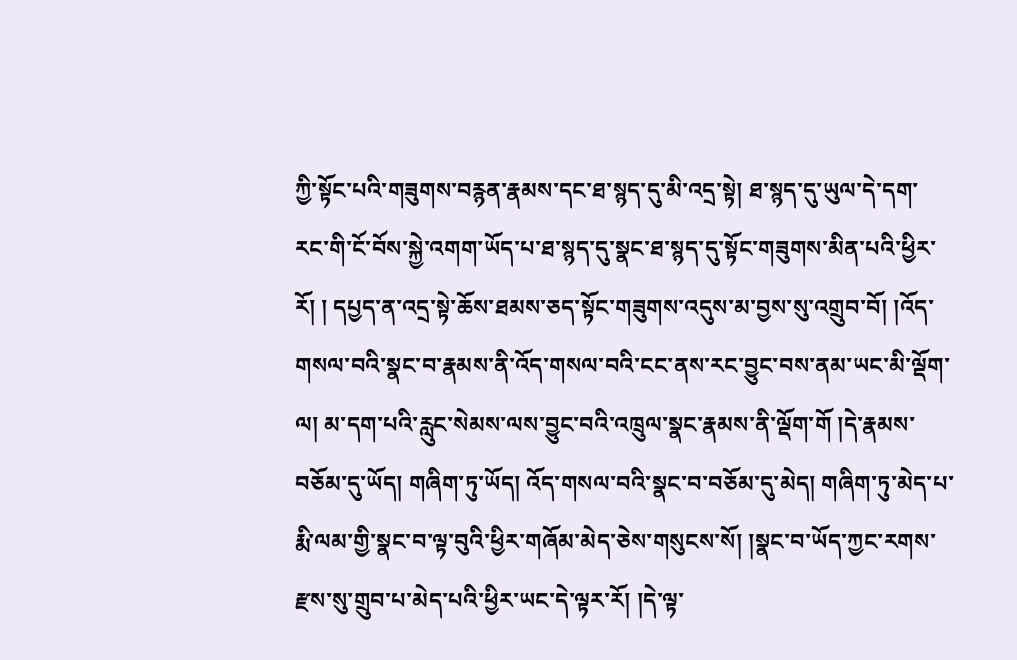ཀྱི་སྟོང་པའི་གཟུགས་བརྙན་རྣམས་དང་ཐ་སྙད་དུ་མི་འདྲ་སྟེ། ཐ་སྙད་དུ་ཡུལ་དེ་དག་རང་གི་ངོ་བོས་སྐྱེ་འགག་ཡོད་པ་ཐ་སྙད་དུ་སྣང་ཐ་སྙད་དུ་སྟོང་གཟུགས་མིན་པའི་ཕྱིར་རོ། ། དཔྱད་ན་འདྲ་སྟེ་ཆོས་ཐམས་ཅད་སྟོང་གཟུགས་འདུས་མ་བྱས་སུ་འགྲུབ་བོ། །འོད་གསལ་བའི་སྣང་བ་རྣམས་ནི་འོད་གསལ་བའི་ངང་ནས་རང་བྱུང་བས་ནམ་ཡང་མི་ལྡོག་ལ། མ་དག་པའི་རླུང་སེམས་ལས་བྱུང་བའི་འཁྲུལ་སྣང་རྣམས་ནི་ལྡོག་གོ །དེ་རྣམས་བཅོམ་དུ་ཡོད། གཞིག་ཏུ་ཡོད། འོད་གསལ་བའི་སྣང་བ་བཅོམ་དུ་མེད། གཞིག་ཏུ་མེད་པ་རྨི་ལམ་གྱི་སྣང་བ་ལྟ་བུའི་ཕྱིར་གཞོམ་མེད་ཅེས་གསུངས་སོ། །སྣང་བ་ཡོད་ཀྱང་རགས་རྫས་སུ་གྲུབ་པ་མེད་པའི་ཕྱིར་ཡང་དེ་ལྟར་རོ། །དེ་ལྟ་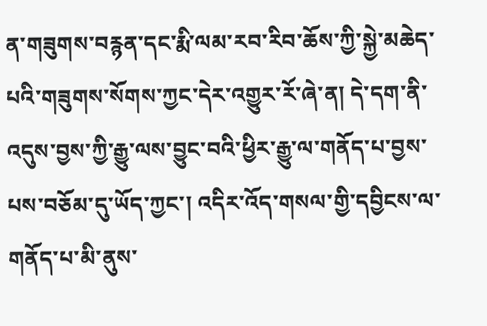ན་གཟུགས་བརྙན་དང་རྨི་ལམ་རབ་རིབ་ཆོས་ཀྱི་སྐྱེ་མཆེད་པའི་གཟུགས་སོགས་ཀྱང་དེར་འགྱུར་རོ་ཞེ་ན། དེ་དག་ནི་འདུས་བྱས་ཀྱི་རྒྱུ་ལས་བྱུང་བའི་ཕྱིར་རྒྱུ་ལ་གནོད་པ་བྱས་པས་བཅོམ་དུ་ཡོད་ཀྱང་། འདིར་འོད་གསལ་གྱི་དབྱིངས་ལ་གནོད་པ་མི་ནུས་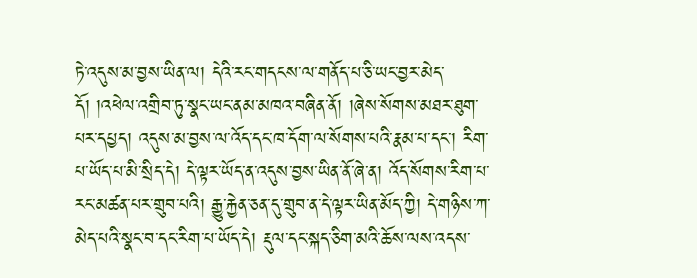ཏེ་འདུས་མ་བྱས་ཡིན་ལ། དེའི་རང་གདངས་ལ་གནོད་པ་ཅི་ཡང་བྱར་མེད་དོ། །འཕེལ་འགྲིབ་ཏུ་སྣང་ཡང་ནམ་མཁའ་བཞིན་ནོ། །ཞེས་སོགས་མཐར་ཐུག་པར་དཔྱད། འདུས་མ་བྱས་ལ་འོད་དང་ཁ་དོག་ལ་སོགས་པའི་རྣམ་པ་དང་། རིག་པ་ཡོད་པ་མི་སྲིད་དེ། དེ་ལྟར་ཡོད་ན་འདུས་བྱས་ཡིན་ནོ་ཞེ་ན། འོད་སོགས་རིག་པ་རང་མཚན་པར་གྲུབ་པའི། རྒྱུ་རྐྱེན་ཅན་དུ་གྲུབ་ན་དེ་ལྟར་ཡིན་མོད་ཀྱི། དེ་གཉིས་ཀ་མེད་པའི་སྣང་བ་དང་རིག་པ་ཡོད་དེ། རྡུལ་དང་སྐད་ཅིག་མའི་ཆོས་ལས་འདས་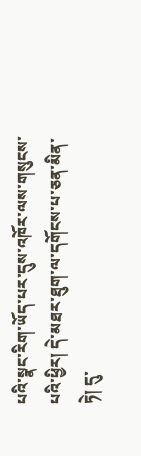པའི་སྣང་རིག་ཡོད་པར་དུས་འཁོར་ལས་གསུངས་པའི་ཕྱིར། དེ་མཐར་ཐུག་ལ་དགོངས་པ་ཅན་མིན་ཏེ། དུ་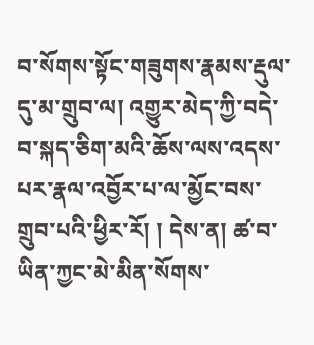བ་སོགས་སྟོང་གཟུགས་རྣམས་རྡུལ་དུ་མ་གྲུབ་ལ། འགྱུར་མེད་ཀྱི་བདེ་བ་སྐད་ཅིག་མའི་ཆོས་ལས་འདས་པར་རྣལ་འབྱོར་པ་ལ་མྱོང་བས་གྲུབ་པའི་ཕྱིར་རོ། ། དེས་ན། ཚ་བ་ཡིན་ཀྱང་མེ་མིན་སོགས་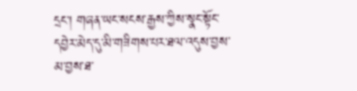དྲང་། གཞན་ཡང་སངས་རྒྱས་ཀྱིས་སྣང་སྟོང་དབྱེར་མེད་དུ་མི་གཟིགས་པར་ཐལ་འདུས་བྱས་མ་བྱས་ཐ་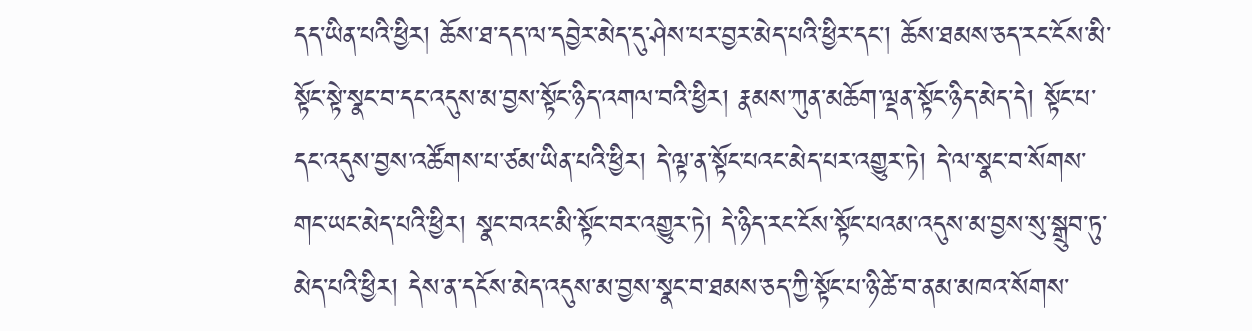དད་ཡིན་པའི་ཕྱིར། ཆོས་ཐ་དད་ལ་དབྱེར་མེད་དུ་ཤེས་པར་བྱར་མེད་པའི་ཕྱིར་དང་། ཆོས་ཐམས་ཅད་རང་ངོས་མི་སྟོང་སྟེ་སྣང་བ་དང་འདུས་མ་བྱས་སྟོང་ཉིད་འགལ་བའི་ཕྱིར། རྣམས་ཀུན་མཆོག་ལྡན་སྟོང་ཉིད་མེད་དེ། སྟོང་པ་དང་འདུས་བྱས་འཚོགས་པ་ཙམ་ཡིན་པའི་ཕྱིར། དེ་ལྟ་ན་སྟོང་པའང་མེད་པར་འགྱུར་ཏེ། དེ་ལ་སྣང་བ་སོགས་གང་ཡང་མེད་པའི་ཕྱིར། སྣང་བའང་མི་སྟོང་བར་འགྱུར་ཏེ། དེ་ཉིད་རང་ངོས་སྟོང་པའམ་འདུས་མ་བྱས་སུ་སྒྲུབ་ཏུ་མེད་པའི་ཕྱིར། དེས་ན་དངོས་མེད་འདུས་མ་བྱས་སྣང་བ་ཐམས་ཅད་ཀྱི་སྟོང་པ་ཉི་ཚེ་བ་ནམ་མཁའ་སོགས་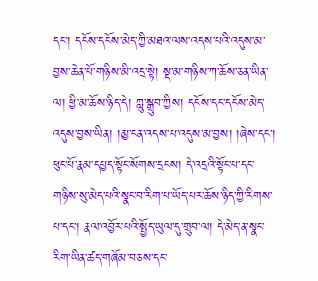དང་། དངོས་དངོས་མེད་ཀྱི་མཐའ་ལས་འདས་པའི་འདུས་མ་བྱས་ཆེན་པོ་གཉིས་མི་འདྲ་སྟེ། སྡ་མ་གཉིས་ཀ་ཆོས་ཅན་ཡིན་ལ། ཕྱི་མ་ཆོས་ཉིད་དེ། ཀླུ་སྒྲུབ་ཀྱིས། དངོས་དང་དངོས་མེད་འདུས་བྱས་ཡིན། །མྱ་ངན་འདས་པ་འདུས་མ་བྱས། །ཞེས་དང་། ཕུང་པོ་རྣམ་དཔྱད་སྟོང་སོགས་དྲངས། དེ་འདྲའི་སྟོང་པ་དང་གཉིས་སུ་མེད་པའི་སྣང་བ་རིག་པ་ཡོད་པར་ཆོས་ཉིད་ཀྱི་རིགས་པ་དང་། རྣལ་འབྱོར་པའི་སྤྱོད་ཡུལ་དུ་གྲུབ་ལ། དེ་མེད་ན་སྣང་རིག་ཡིན་ཚད་གཞོམ་བཅས་དང་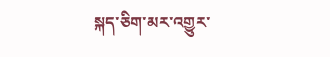སྐད་ཅིག་མར་འགྱུར་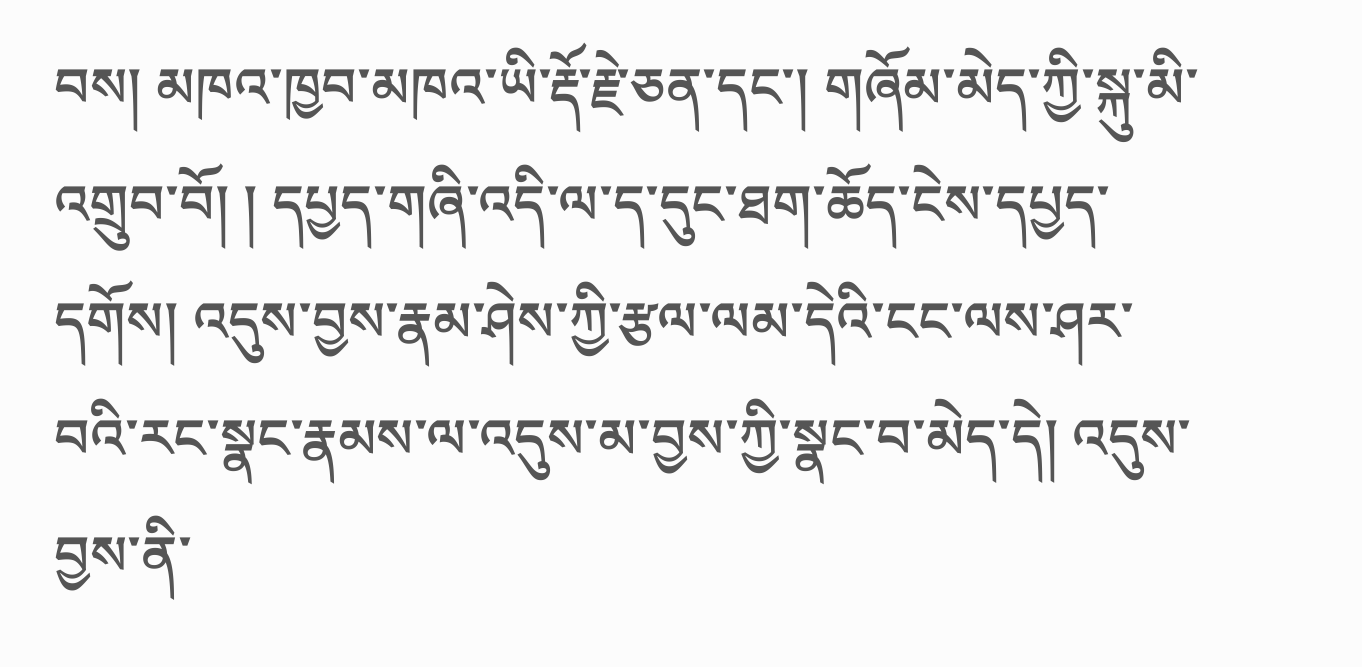བས། མཁའ་ཁྱབ་མཁའ་ཡི་རྡོ་རྗེ་ཅན་དང་། གཞོམ་མེད་ཀྱི་སྐུ་མི་འགྲུབ་བོ། ། དཔྱད་གཞི་འདི་ལ་ད་དུང་ཐག་ཆོད་ངེས་དཔྱད་དགོས། འདུས་བྱས་རྣམ་ཤེས་ཀྱི་རྩལ་ལམ་དེའི་ངང་ལས་ཤར་བའི་རང་སྣང་རྣམས་ལ་འདུས་མ་བྱས་ཀྱི་སྣང་བ་མེད་དེ། འདུས་བྱས་ནི་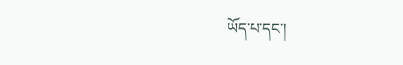ཡོད་པ་དང་།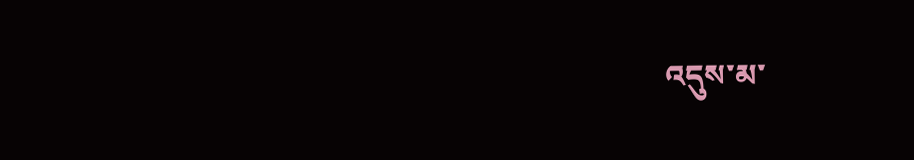འདུས་མ་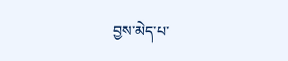བྱས་མེད་པ་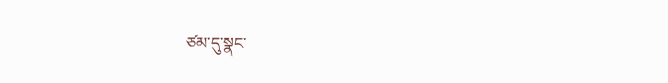ཙམ་དུ་སྣང་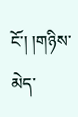ངོ་། །གཉིས་མེད་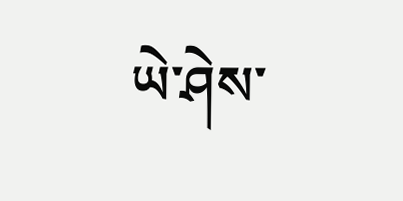ཡེ་ཤེས་